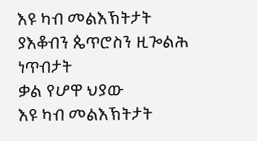እዩ ካብ መልእኽትታት ያእቆብን ጴጥሮስን ዚጐልሕ ነጥብታት
ቃል የሆዋ ህያው
እዩ ካብ መልእኽትታት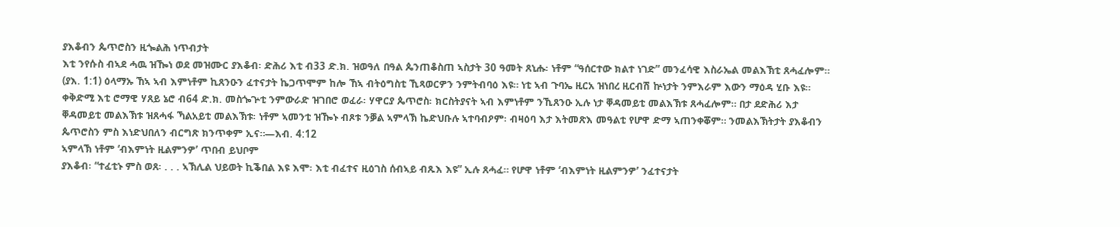ያእቆብን ጴጥሮስን ዚጐልሕ ነጥብታት
እቲ ንየሱስ ብኣደ ሓዉ ዝዀነ ወደ መዝሙር ያእቆብ፡ ድሕሪ እቲ ብ33 ድ.ክ. ዝወዓለ በዓል ጴንጠቆስጠ ኣስታት 30 ዓመት ጸኒሑ፡ ነቶም “ዓሰርተው ክልተ ነገድ” መንፈሳዊ እስራኤል መልእኽቲ ጸሓፈሎም። (ያእ. 1:1) ዕላማኡ ኸኣ ኣብ እምነቶም ኪጸንዑን ፈተናታት ኬጋጥሞም ከሎ ኸኣ ብትዕግስቲ ኺጻወርዎን ንምትብባዕ እዩ። ነቲ ኣብ ጉባኤ ዚርአ ዝነበረ ዚርብሽ ኵነታት ንምእራም እውን ማዕዳ ሂቡ እዩ።
ቀቅድሚ እቲ ሮማዊ ሃጸይ ኔሮ ብ64 ድ.ክ. መስጐጕቲ ንምውራድ ዝገበሮ ወፈራ፡ ሃዋርያ ጴጥሮስ፡ ክርስትያናት ኣብ እምነቶም ንኺጸንዑ ኢሉ ነታ ቐዳመይቲ መልእኽቱ ጸሓፈሎም። በታ ደድሕሪ እታ ቐዳመይቲ መልእኽቱ ዝጸሓፋ ኻልአይቲ መልእኽቱ፡ ነቶም ኣመንቲ ዝዀኑ ብጾቱ ንቓል ኣምላኽ ኬድህቡሉ ኣተባብዖም፡ ብዛዕባ እታ እትመጽእ መዓልቲ የሆዋ ድማ ኣጠንቀቖም። ንመልእኽትታት ያእቆብን ጴጥሮስን ምስ እነድህበለን ብርግጽ ክንጥቀም ኢና።—እብ. 4:12
ኣምላኽ ነቶም ‘ብእምነት ዚልምንዎ’ ጥበብ ይህቦም
ያእቆብ፡ “ተፈቲኑ ምስ ወጸ፡ . . . ኣኽሊል ህይወት ኪቕበል እዩ እሞ፡ እቲ ብፈተና ዚዕገስ ሰብኣይ ብጹእ እዩ” ኢሉ ጸሓፈ። የሆዋ ነቶም ‘ብእምነት ዚልምንዎ’ ንፈተናታት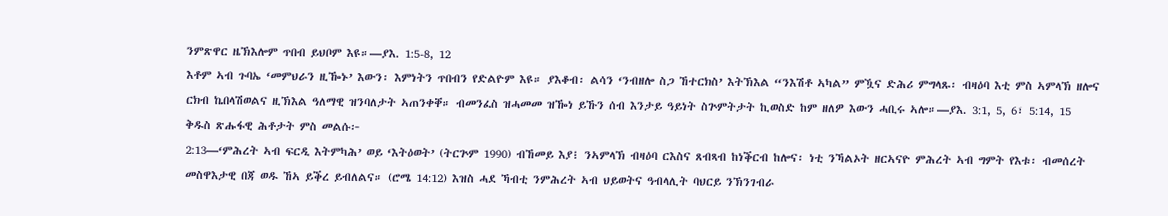ንምጽዋር ዜኽእሎም ጥበብ ይህቦም እዩ።—ያእ. 1:5-8, 12
እቶም ኣብ ጉባኤ ‘መምህራን ዚዀኑ’ እውን፡ እምነትን ጥበብን የድልዮም እዩ። ያእቆብ፡ ልሳን ‘ንብዘሎ ስጋ ኸተርክስ’ እትኽእል “ንእሽቶ ኣካል” ምዃና ድሕሪ ምግላጹ፡ ብዛዕባ እቲ ምስ ኣምላኽ ዘሎና ርክብ ኬበላሽወልና ዚኽእል ዓለማዊ ዝንባለታት ኣጠንቀቐ። ብመንፈስ ዝሓመመ ዝዀነ ይኹን ሰብ እንታይ ዓይነት ስጕምትታት ኪወስድ ከም ዘለዎ እውን ሓቢሩ ኣሎ።—ያእ. 3:1, 5, 6፣ 5:14, 15
ቅዱስ ጽሑፋዊ ሕቶታት ምስ መልሱ፦
2:13—‘ምሕረት ኣብ ፍርዲ እትምካሕ’ ወይ ‘እትዕወት’ (ትርጕም 1990) ብኸመይ እያ፧ ንኣምላኽ ብዛዕባ ርእስና ጸብጻብ ከነቕርብ ከሎና፡ ነቲ ንኻልኦት ዘርኣናዮ ምሕረት ኣብ ግምት የእቱ፡ ብመሰረት መስዋእታዊ በጃ ወዱ ኸኣ ይቕረ ይብለልና። (ሮሜ 14:12) እዝስ ሓደ ኻብቲ ንምሕረት ኣብ ህይወትና ዓብላሊት ባህርይ ንኽንገብራ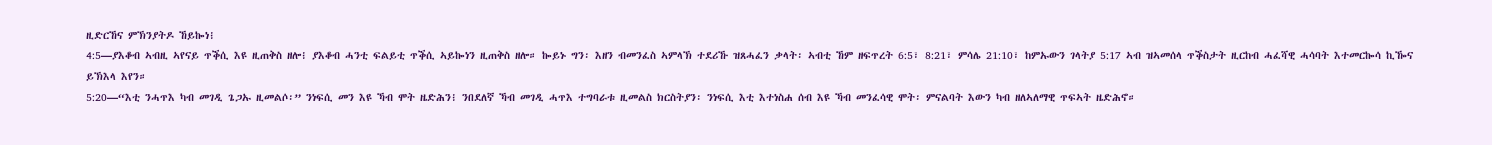ዚድርኸና ምኽንያትዶ ኸይኰነ፧
4:5—ያእቆብ ኣብዚ ኣየናይ ጥቕሲ እዩ ዚጠቅስ ዘሎ፧ ያእቆብ ሓንቲ ፍልይቲ ጥቕሲ ኣይኰነን ዚጠቅስ ዘሎ። ኰይኑ ግን፡ እዘን ብመንፈስ ኣምላኽ ተደሪኹ ዝጸሓፈን ቃላት፡ ኣብቲ ኸም ዘፍጥረት 6:5፣ 8:21፣ ምሳሌ 21:10፣ ከምኡውን ገላትያ 5:17 ኣብ ዝኣመሰላ ጥቕስታት ዚርከብ ሓፈሻዊ ሓሳባት እተመርኰሳ ኪዀና ይኽእላ እየን።
5:20—“እቲ ንሓጥእ ካብ መገዲ ጌጋኡ ዚመልሶ፡” ንነፍሲ መን እዩ ኻብ ሞት ዜድሕን፧ ንበደለኛ ኻብ መገዲ ሓጥእ ተግባራቱ ዚመልስ ክርስትያን፡ ንነፍሲ እቲ እተነስሐ ሰብ እዩ ኻብ መንፈሳዊ ሞት፡ ምናልባት እውን ካብ ዘለኣለማዊ ጥፍኣት ዜድሕኖ።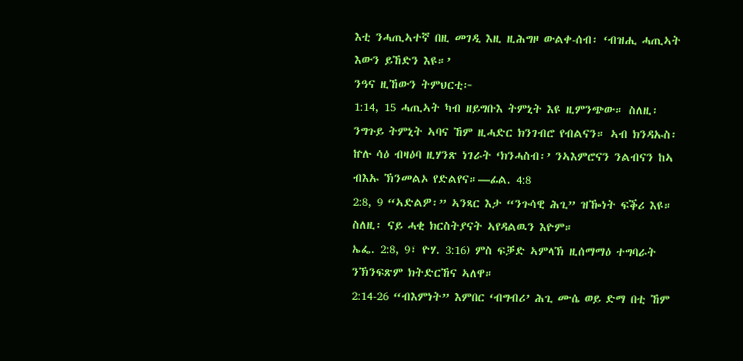እቲ ንሓጢኣተኛ በዚ መገዲ እዚ ዚሕግዞ ውልቀ-ሰብ፡ ‘ብዝሒ ሓጢኣት እውን ይኸድን እዩ።’
ንዓና ዚኸውን ትምህርቲ፦
1:14, 15 ሓጢኣት ካብ ዘይግቡእ ትምኒት እዩ ዚምንጭው። ስለዚ፡ ንግጉይ ትምኒት ኣባና ኸም ዚሓድር ክንገብሮ የብልናን። ኣብ ክንዳኡስ፡ ኵሉ ሳዕ ብዛዕባ ዚሃንጽ ነገራት ‘ክንሓስብ፡’ ንኣእምሮናን ንልብናን ከኣ ብእኡ ኽንመልኦ የድልየና።—ፊል. 4:8
2:8, 9 “ኣድልዎ፡” ኣንጻር እታ “ንጉሳዊ ሕጊ” ዝዀነት ፍቕሪ እዩ። ስለዚ፡ ናይ ሓቂ ክርስትያናት ኣየዳልዉን እዮም።
ኤፌ. 2:8, 9፣ ዮሃ. 3:16) ምስ ፍቓድ ኣምላኽ ዚሰማማዕ ተግባራት ንኽንፍጽም ክትድርኸና ኣለዋ።
2:14-26 “ብእምነት” እምበር ‘ብግብሪ’ ሕጊ ሙሴ ወይ ድማ በቲ ኸም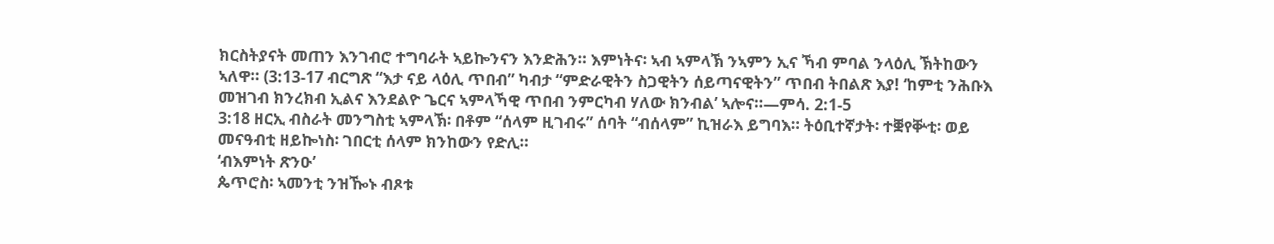ክርስትያናት መጠን እንገብሮ ተግባራት ኣይኰንናን እንድሕን። እምነትና፡ ኣብ ኣምላኽ ንኣምን ኢና ኻብ ምባል ንላዕሊ ኽትከውን ኣለዋ። (3:13-17 ብርግጽ “እታ ናይ ላዕሊ ጥበብ” ካብታ “ምድራዊትን ስጋዊትን ሰይጣናዊትን” ጥበብ ትበልጽ እያ! ‘ከምቲ ንሕቡእ መዝገብ ክንረክብ ኢልና እንደልዮ ጌርና ኣምላኻዊ ጥበብ ንምርካብ ሃለው ክንብል’ ኣሎና።—ምሳ. 2:1-5
3:18 ዘርኢ ብስራት መንግስቲ ኣምላኽ፡ በቶም “ሰላም ዚገብሩ” ሰባት “ብሰላም” ኪዝራእ ይግባእ። ትዕቢተኛታት፡ ተቛየቝቲ፡ ወይ መናዓብቲ ዘይኰነስ፡ ገበርቲ ሰላም ክንከውን የድሊ።
‘ብእምነት ጽንዑ’
ጴጥሮስ፡ ኣመንቲ ንዝዀኑ ብጾቱ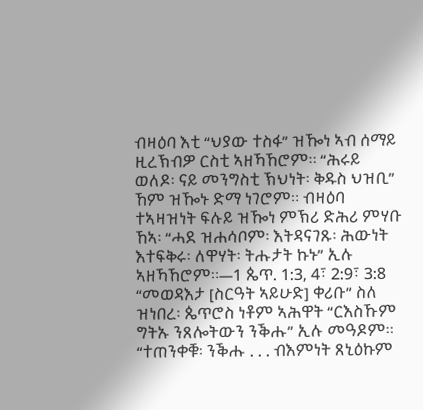ብዛዕባ እቲ “ህያው ተስፋ” ዝዀነ ኣብ ሰማይ ዚረኽብዎ ርስቲ ኣዘኻኸሮም። “ሕሩይ ወለዶ፡ ናይ መንግስቲ ኽህነት፡ ቅዱስ ህዝቢ” ኸም ዝዀኑ ድማ ነገሮም። ብዛዕባ ተኣዛዝነት ፍሉይ ዝዀነ ምኽሪ ድሕሪ ምሃቡ ኸኣ፡ “ሓደ ዝሐሳቦም፡ እትዳናገጹ፡ ሕውነት እተፍቅሩ፡ ለዋሃት፡ ትሑታት ኩኑ” ኢሉ ኣዘኻኸሮም።—1 ጴጥ. 1:3, 4፣ 2:9፣ 3:8
“መወዳእታ [ስርዓት ኣይሁድ] ቀሪቡ” ስለ ዝነበረ፡ ጴጥሮስ ነቶም ኣሕዋት “ርእስኹም ግትኡ ንጸሎትውን ንቕሑ” ኢሉ መዓዶም። “ተጠንቀቑ፡ ንቕሑ . . . ብእምነት ጸኒዕኩም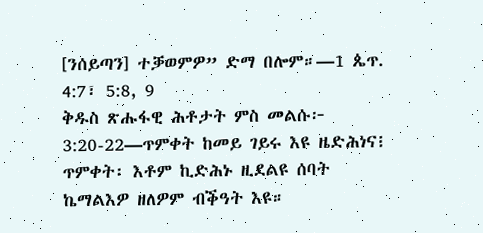[ንሰይጣን] ተቓወምዎ” ድማ በሎም።—1 ጴጥ. 4:7፣ 5:8, 9
ቅዱስ ጽሑፋዊ ሕቶታት ምስ መልሱ፦
3:20-22—ጥምቀት ከመይ ገይሩ እዩ ዜድሕነና፧ ጥምቀት፡ እቶም ኪድሕኑ ዚደልዩ ሰባት ኬማልእዎ ዘለዎም ብቕዓት እዩ።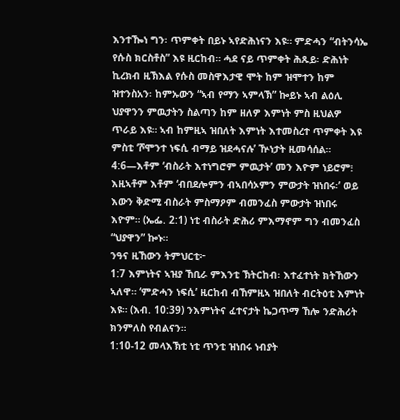እንተዀነ ግን፡ ጥምቀት በይኑ ኣየድሕነናን እዩ። ምድሓን “ብትንሳኤ የሱስ ክርስቶስ” እዩ ዚርከብ። ሓደ ናይ ጥምቀት ሕጹይ፡ ድሕነት ኪረክብ ዚኽእል የሱስ መስዋእታዊ ሞት ከም ዝሞተን ከም ዝተንስአን፡ ከምኡውን “ኣብ የማን ኣምላኽ” ኰይኑ ኣብ ልዕሊ ህያዋንን ምዉታትን ስልጣን ከም ዘለዎ እምነት ምስ ዚህልዎ ጥራይ እዩ። ኣብ ከምዚኣ ዝበለት እምነት እተመስረተ ጥምቀት እዩ ምስቲ ‘ሾሞንተ ነፍሲ ብማይ ዝደሓናሉ’ ዅነታት ዚመሳሰል።
4:6—እቶም ‘ብስራት እተነግሮም ምዉታት’ መን እዮም ነይሮም፧ እዚኣቶም እቶም ‘ብበደሎምን ብኣበሳኦምን ምውታት ዝነበሩ፡’ ወይ እውን ቅድሚ ብስራት ምስማዖም ብመንፈስ ምውታት ዝነበሩ እዮም። (ኤፌ. 2:1) ነቲ ብስራት ድሕሪ ምእማኖም ግን ብመንፈስ “ህያዋን” ኰኑ።
ንዓና ዚኸውን ትምህርቲ፦
1:7 እምነትና ኣዝያ ኸቢራ ምእንቲ ኽትርከብ፡ እተፈተነት ክትኸውን ኣለዋ። ‘ምድሓን ነፍሲ’ ዚርከብ ብኸምዚኣ ዝበለት ብርትዕቲ እምነት እዩ። (እብ. 10:39) ንእምነትና ፈተናታት ኬጋጥማ ኸሎ ንድሕሪት ክንምለስ የብልናን።
1:10-12 መላእኽቲ ነቲ ጥንቲ ዝነበሩ ነብያት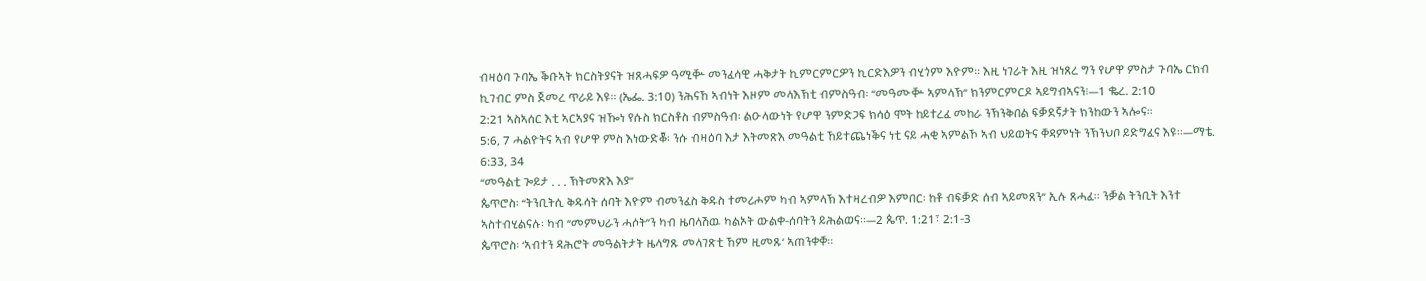ብዛዕባ ጉባኤ ቕቡኣት ክርስትያናት ዝጸሓፍዎ ዓሚቝ መንፈሳዊ ሓቅታት ኪምርምርዎን ኪርድእዎን ብሂጎም እዮም። እዚ ነገራት እዚ ዝነጸረ ግን የሆዋ ምስታ ጉባኤ ርክብ ኪገብር ምስ ጀመረ ጥራይ እዩ። (ኤፌ. 3:10) ንሕናኸ ኣብነት እዞም መላእኽቲ ብምስዓብ፡ “መዓሙቝ ኣምላኽ” ክንምርምርዶ ኣይግብኣናን፧—1 ቈረ. 2:10
2:21 ኣስኣሰር እቲ ኣርኣያና ዝዀነ የሱስ ክርስቶስ ብምስዓብ፡ ልዑላውነት የሆዋ ንምድጋፍ ክሳዕ ሞት ከይተረፈ መከራ ንኽንቅበል ፍቓደኛታት ክንከውን ኣሎና።
5:6, 7 ሓልዮትና ኣብ የሆዋ ምስ እነውድቖ፡ ንሱ ብዛዕባ እታ እትመጽእ መዓልቲ ኸይተጨነቕና ነቲ ናይ ሓቂ ኣምልኾ ኣብ ህይወትና ቐዳምነት ንኽንህቦ ይድግፈና እዩ።—ማቴ. 6:33, 34
“መዓልቲ ጐይታ . . . ኽትመጽእ እያ”
ጴጥሮስ፡ “ትንቢትሲ ቅዱሳት ሰባት እዮም ብመንፈስ ቅዱስ ተመሪሖም ካብ ኣምላኽ እተዛረብዎ እምበር፡ ከቶ ብፍቓድ ሰብ ኣይመጸን” ኢሉ ጸሓፈ። ንቓል ትንቢት እንተ ኣስተብሂልናሉ፡ ካብ “መምህራን ሓሶት”ን ካብ ዜባላሽዉ ካልኦት ውልቀ-ሰባትን ይሕልወና።—2 ጴጥ. 1:21፣ 2:1-3
ጴጥሮስ፡ ‘ኣብተን ዳሕሮት መዓልትታት ዜላግጹ መላገጽቲ ኸም ዚመጹ’ ኣጠንቀቐ።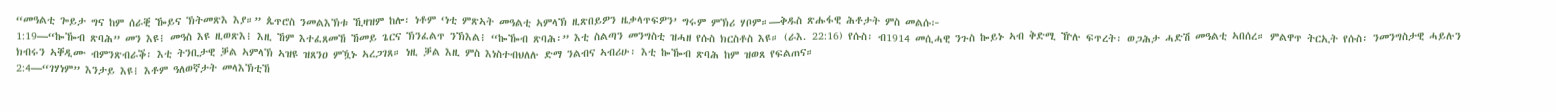“መዓልቲ ጐይታ ግና ከም ሰራቒ ዀይና ኽትመጽእ እያ።” ጴጥሮስ ንመልእኽቱ ኺዛዝም ከሎ፡ ነቶም ‘ነቲ ምጽኣት መዓልቲ ኣምላኽ ዚጽበይዎን ዜቃላጥፍዎን’ ግሩም ምኽሪ ሃቦም።—ቅዱስ ጽሑፋዊ ሕቶታት ምስ መልሱ፦
1:19—“ኰዀብ ጽባሕ” መን እዩ፧ መዓስ እዩ ዚወጽእ፧ እዚ ኸም እተፈጸመኸ ኸመይ ጌርና ኽንፈልጥ ንኽእል፧ “ኰዀብ ጽባሕ፡” እቲ ስልጣን መንግስቲ ዝሓዘ የሱስ ክርስቶስ እዩ። (ራእ. 22:16) የሱስ፡ ብ1914 መሲሓዊ ንጉስ ኰይኑ ኣብ ቅድሚ ዅሉ ፍጥረት፡ ወጋሕታ ሓድሽ መዓልቲ ኣበሰረ። ምልዋጥ ትርኢት የሱስ፡ ንመንግስታዊ ሓይሉን ክብሩን ኣቐዲሙ ብምንጽብራቕ፡ እቲ ትንቢታዊ ቓል ኣምላኽ ኣዝዩ ዝጸንዐ ምዃኑ ኣረጋገጸ። ነዚ ቓል እዚ ምስ እነስተብህለሉ ድማ ንልብና ኣብሪሁ፡ እቲ ኰዀብ ጽባሕ ከም ዝወጸ የፍልጠና።
2:4—“ገሃነም” እንታይ እዩ፧ እቶም ዓለወኛታት መላእኽቲኸ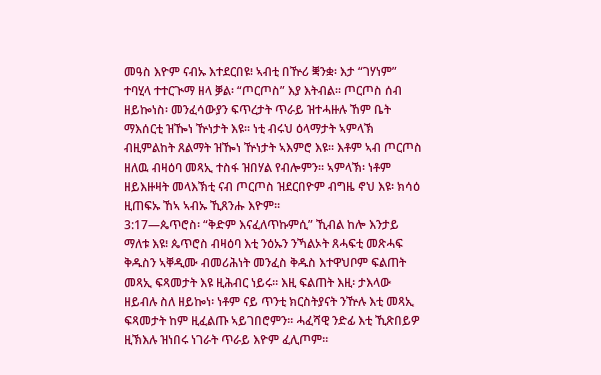መዓስ እዮም ናብኡ እተደርበዩ፧ ኣብቲ በዅሪ ቛንቋ፡ እታ “ገሃነም” ተባሂላ ተተርጒማ ዘላ ቓል፡ “ጦርጦስ” እያ እትብል። ጦርጦስ ሰብ ዘይኰነስ፡ መንፈሳውያን ፍጥረታት ጥራይ ዝተሓዙሉ ኸም ቤት ማእሰርቲ ዝዀነ ዅነታት እዩ። ነቲ ብሩህ ዕላማታት ኣምላኽ ብዚምልከት ጸልማት ዝዀነ ዅነታት ኣእምሮ እዩ። እቶም ኣብ ጦርጦስ ዘለዉ ብዛዕባ መጻኢ ተስፋ ዝበሃል የብሎምን። ኣምላኽ፡ ነቶም ዘይእዙዛት መላእኽቲ ናብ ጦርጦስ ዝደርበዮም ብግዜ ኖህ እዩ፡ ክሳዕ ዚጠፍኡ ኸኣ ኣብኡ ኺጸንሑ እዮም።
3:17—ጴጥሮስ፡ “ቅድም እናፈለጥኩምሲ” ኺብል ከሎ እንታይ ማለቱ እዩ፧ ጴጥሮስ ብዛዕባ እቲ ንዕኡን ንኻልኦት ጸሓፍቲ መጽሓፍ ቅዱስን ኣቐዲሙ ብመሪሕነት መንፈስ ቅዱስ እተዋህቦም ፍልጠት መጻኢ ፍጻመታት እዩ ዚሕብር ነይሩ። እዚ ፍልጠት እዚ፡ ታእላው ዘይብሉ ስለ ዘይኰነ፡ ነቶም ናይ ጥንቲ ክርስትያናት ንዅሉ እቲ መጻኢ ፍጻመታት ከም ዚፈልጡ ኣይገበሮምን። ሓፈሻዊ ንድፊ እቲ ኺጽበይዎ ዚኽእሉ ዝነበሩ ነገራት ጥራይ እዮም ፈሊጦም።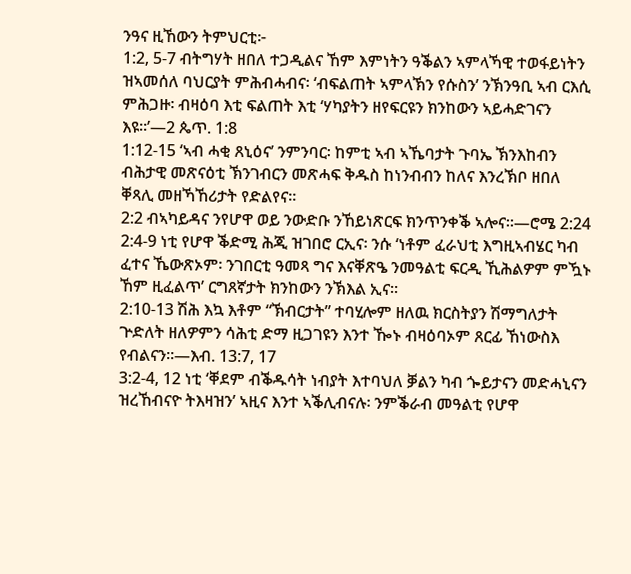ንዓና ዚኸውን ትምህርቲ፦
1:2, 5-7 ብትግሃት ዘበለ ተጋዲልና ኸም እምነትን ዓቕልን ኣምላኻዊ ተወፋይነትን ዝኣመሰለ ባህርያት ምሕብሓብና፡ ‘ብፍልጠት ኣምላኽን የሱስን’ ንኽንዓቢ ኣብ ርእሲ ምሕጋዙ፡ ብዛዕባ እቲ ፍልጠት እቲ ‘ሃካያትን ዘየፍርዩን ክንከውን ኣይሓድገናን እዩ።’—2 ጴጥ. 1:8
1:12-15 ‘ኣብ ሓቂ ጸኒዕና’ ንምንባር፡ ከምቲ ኣብ ኣኼባታት ጉባኤ ኽንእከብን ብሕታዊ መጽናዕቲ ኽንገብርን መጽሓፍ ቅዱስ ከነንብብን ከለና እንረኽቦ ዘበለ ቐጻሊ መዘኻኸሪታት የድልየና።
2:2 ብኣካይዳና ንየሆዋ ወይ ንውድቡ ንኸይነጽርፍ ክንጥንቀቕ ኣሎና።—ሮሜ 2:24
2:4-9 ነቲ የሆዋ ቕድሚ ሕጂ ዝገበሮ ርኢና፡ ንሱ ‘ነቶም ፈራህቲ እግዚኣብሄር ካብ ፈተና ኼውጽኦም፡ ንገበርቲ ዓመጻ ግና እናቐጽዔ ንመዓልቲ ፍርዲ ኺሕልዎም ምዃኑ ኸም ዚፈልጥ’ ርግጸኛታት ክንከውን ንኽእል ኢና።
2:10-13 ሽሕ እኳ እቶም “ኽብርታት” ተባሂሎም ዘለዉ ክርስትያን ሽማግለታት ጕድለት ዘለዎምን ሳሕቲ ድማ ዚጋገዩን እንተ ዀኑ ብዛዕባኦም ጸርፊ ኸነውስእ የብልናን።—እብ. 13:7, 17
3:2-4, 12 ነቲ ‘ቐደም ብቕዱሳት ነብያት እተባህለ ቓልን ካብ ጐይታናን መድሓኒናን ዝረኸብናዮ ትእዛዝን’ ኣዚና እንተ ኣቕሊብናሉ፡ ንምቕራብ መዓልቲ የሆዋ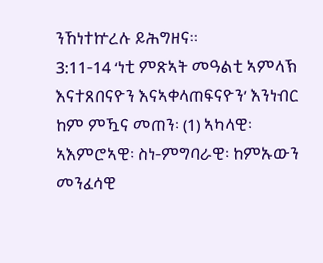ንኸነተኵረሉ ይሕግዘና።
3:11-14 ‘ነቲ ምጽኣት መዓልቲ ኣምላኽ እናተጸበናዮን እናኣቀላጠፍናዮን’ እንነብር ከም ምዃና መጠን፡ (1) ኣካላዊ፡ ኣእምሮኣዊ፡ ስነ-ምግባራዊ፡ ከምኡውን መንፈሳዊ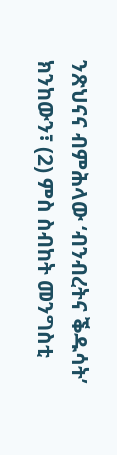ንጽህናና ብምሕላው ‘ብንብረትና ቕዱሳት’ ክንከውን፣ (2) ምስ ስብከት መንግስቲ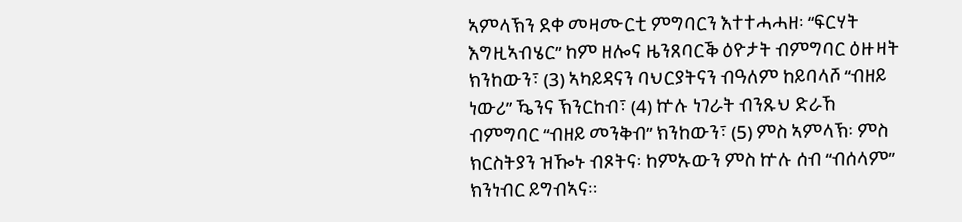ኣምላኽን ደቀ መዛሙርቲ ምግባርን እተተሓሓዘ፡ “ፍርሃት እግዚኣብሄር” ከም ዘሎና ዜንጸባርቕ ዕዮታት ብምግባር ዕዙዛት ክንከውን፣ (3) ኣካይዳናን ባህርያትናን ብዓለም ከይባላሾ “ብዘይ ነውሪ” ዄንና ኽንርከብ፣ (4) ኵሉ ነገራት ብንጹህ ድራኸ ብምግባር “ብዘይ መንቅብ” ክንከውን፣ (5) ምስ ኣምላኽ፡ ምስ ክርስትያን ዝዀኑ ብጾትና፡ ከምኡውን ምስ ኵሉ ሰብ “ብሰላም” ክንነብር ይግብኣና።